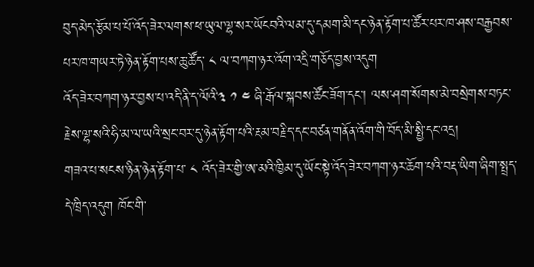བུད་མེད་རྩོམ་པ་པོ་འོད་ཟེར་ལགས་ཕ་ཡུལ་ལྷ་སར་ཡོངབའི་ལམ་དུ་དམག་མི་དང་ཉེན་རྟོག་པ་ཚོར་པར་ཁ་ཤས་བརྒྱབས་པར་ཁ་གཡར་ཏེ་ཉེན་རྟོག་པས་ཆུ་ཚོད་ ༨ ལ་བཀག་ཉར་འོག་འདྲི་གཅོད་བྱས་འདུག
འོད་ཟེར་བཀག་ཉར་བྱས་པ་འདི་ནི་ད་ལོའི་༣ ༡ ༤ ཞི་རྒོལ་སྐབས་ཚོང་ཟོག་དང་། ལས་ཤག་སོགས་མེ་བསྲེགས་བཏང་རྗེས་ལྷ་སའི་ཧི་མ་ལ་ཡའི་སྲང་བར་དུ་ཉེན་རྟོག་པའི་རྔམ་བརྗིད་དང་བཙན་གནོན་འོག་གི་བོད་མི་སྤྱི་དང་འདྲ།
གཟའ་པ་སངས་ཉིན་ཉེན་རྟོག་པ་ ༨ འོད་ཟེར་གྱི་ཨ་མའི་ཁྱིམ་དུ་ཡོང་སྟེ་འོད་ཟེར་བཀག་ཉར་ཆོག་པའི་བརྡ་ཡིག་ཞིག་སྤྲད་དེ་ཁྲིད་འདུག ཁོང་གི་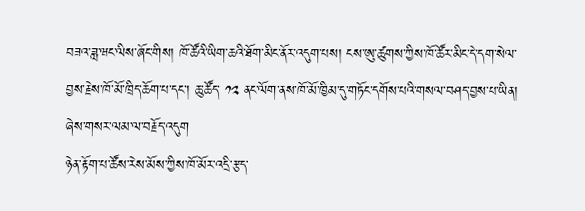བཟའ་ཟླ་ཝང་ལིས་ཞོང་གིས། ཁོ་ཚོའི་ཡིག་ཆའི་ཐོག་མིང་ནོར་འདུག་པས། ངས་ཨུ་ཚུགས་ཀྱིས་ཁོ་ཚོར་མིང་དེ་དག་སེལ་བྱས་རྗེས་ཁོ་མོ་ཁྲིད་ཆོག་པ་དང་། ཆུ་ཚོད་ ༡༢ ནང་ལོག་ནས་ཁོ་མོ་ཁྱིམ་དུ་གཏོང་དགོས་པའི་གསལ་བཤད་བྱས་པ་ཡིན། ཞེས་གསར་ལམ་ལ་བརྗོད་འདུག
ཉེན་རྟོག་པ་ཚོས་རེས་མོས་ཀྱིས་ཁོ་མོར་འདྲི་རྩད་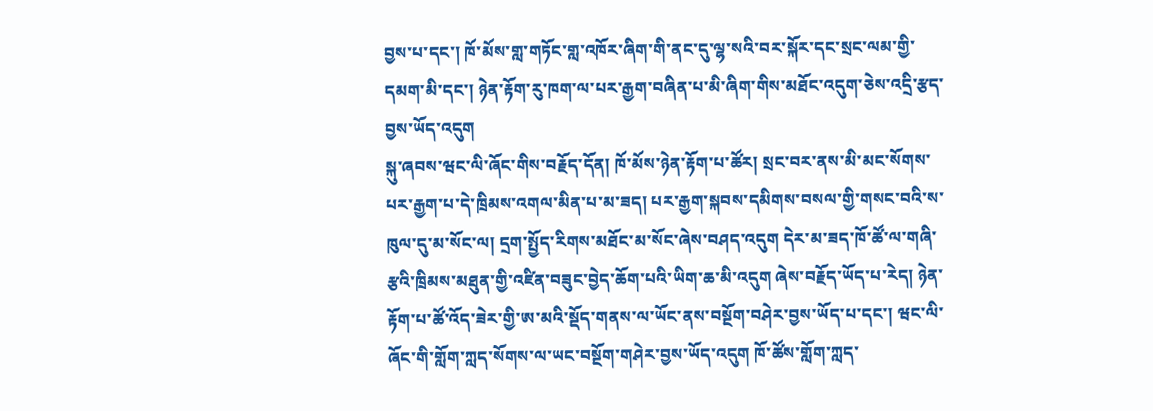བྱས་པ་དང་། ཁོ་མོས་གླ་གཏོང་གླ་འཁོར་ཞིག་གི་ནང་དུ་ལྷ་སའི་བར་སྐོར་དང་སྲང་ལམ་གྱི་དམག་མི་དང་། ཉེན་རྟོག་རུ་ཁག་ལ་པར་རྒྱག་བཞིན་པ་མི་ཞིག་གིས་མཐོང་འདུག་ཅེས་འདྲི་རྩད་བྱས་ཡོད་འདུག
སྐུ་ཞབས་ཝང་ལི་ཞོང་གིས་བརྗོད་དོན། ཁོ་མོས་ཉེན་རྟོག་པ་ཚོར། སྲང་བར་ནས་མི་མང་སོགས་པར་རྒྱག་པ་དེ་ཁྲིམས་འགལ་མིན་པ་མ་ཟད། པར་རྒྱག་སྐབས་དམིགས་བསལ་གྱི་གསང་བའི་ས་ཁུལ་དུ་མ་སོང་ལ། དྲག་སྤྱོད་རིགས་མཐོང་མ་སོང་ཞེས་བཤད་འདུག དེར་མ་ཟད་ཁོ་ཚོ་ལ་གཞི་རྩའི་ཁྲིམས་མཐུན་གྱི་འཛིན་བཟུང་བྱེད་ཆོག་པའི་ཡིག་ཆ་མི་འདུག ཞེས་བརྗོད་ཡོད་པ་རེད། ཉེན་རྟོག་པ་ཚོ་འོད་ཟེར་གྱི་ཨ་མའི་སྡོད་གནས་ལ་ཡོང་ནས་བསྔོག་བཤེར་བྱས་ཡོད་པ་དང་། ཝང་ལི་ཞོང་གི་གློག་ཀླད་སོགས་ལ་ཡང་བསྔོག་གཤེར་བྱས་ཡོད་འདུག ཁོ་ཚོས་གློག་ཀླད་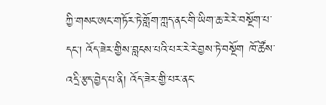ཀྱི་གསང་ཨང་གཏོར་ཏེ་གློག་ཀླད་ནང་གི་ཡིག་ཆ་རེ་རེ་བསྔོག་པ་དང་། འོད་ཟེར་གྱིས་བླངས་པའི་པར་རེ་རེ་བྱས་ཏེ་བསྔོག ཁོ་ཚོས་འདྲི་རྩད་བྱེད་པ་ནི། འོད་ཟེར་གྱི་པར་ནང་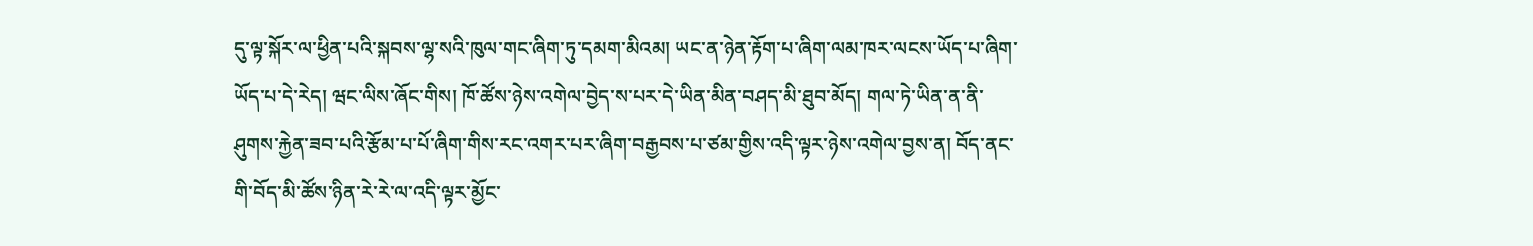དུ་ལྟ་སྐོར་ལ་ཕྱིན་པའི་སྐབས་ལྷ་སའི་ཁུལ་གང་ཞིག་ཏུ་དམག་མིའམ། ཡང་ན་ཉེན་རྟོག་པ་ཞིག་ལམ་ཁར་ལངས་ཡོད་པ་ཞིག་ཡོད་པ་དེ་རེད། ཝང་ལིས་ཞོང་གིས། ཁོ་ཚོས་ཉེས་འགེལ་བྱེད་ས་པར་དེ་ཡིན་མིན་བཤད་མི་ཐུབ་མོད། གལ་ཏེ་ཡིན་ན་ནི་ཤུགས་རྐྱེན་ཟབ་པའི་རྩོམ་པ་པོ་ཞིག་གིས་རང་འགར་པར་ཞིག་བརྒྱབས་པ་ཙམ་གྱིས་འདི་ལྟར་ཉེས་འགེལ་བྱས་ན། བོད་ནང་གི་བོད་མི་ཚོས་ཉིན་རེ་རེ་ལ་འདི་ལྟར་མྱོང་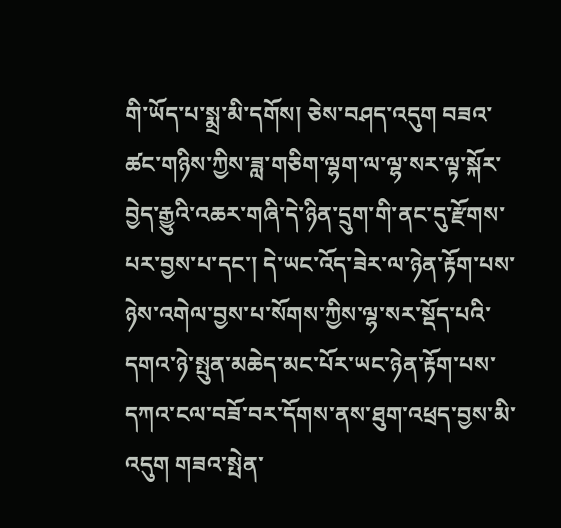གི་ཡོད་པ་སྨྲ་མི་དགོས། ཅེས་བཤད་འདུག བཟའ་ཚང་གཉིས་ཀྱིས་ཟླ་གཅིག་ལྷག་ལ་ལྷ་སར་ལྟ་སྐོར་བྱེད་རྒྱུའི་འཆར་གཞི་དེ་ཉིན་དྲུག་གི་ནང་དུ་རྫོགས་པར་བྱས་པ་དང་། དེ་ཡང་འོད་ཟེར་ལ་ཉེན་རྟོག་པས་ཉེས་འགེལ་བྱས་པ་སོགས་ཀྱིས་ལྷ་སར་སྡོད་པའི་དགའ་ཉེ་སྤུན་མཆེད་མང་པོར་ཡང་ཉེན་རྟོག་པས་དཀའ་ངལ་བཟོ་བར་དོགས་ནས་ཐུག་འཕྲད་བྱས་མི་འདུག གཟའ་སྤེན་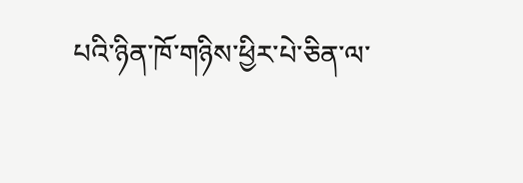པའི་ཉིན་ཁོ་གཉིས་ཕྱིར་པེ་ཅིན་ལ་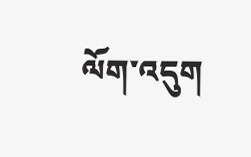ལོག་འདུག